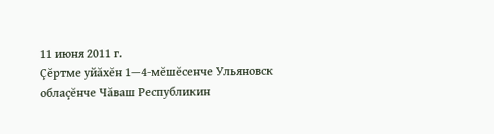11 июня 2011 г.
Çĕртме уйăхĕн 1—4-мĕшĕсенче Ульяновск облаçĕнче Чăваш Республикин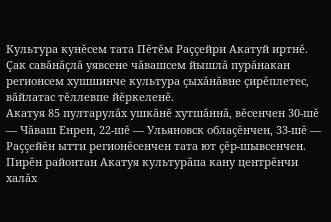Культура кунĕсем тата Пĕтĕм Раççейри Акатуй иртнĕ. Çак савăнăçлă уявсене чăвашсем йышлă пурăнакан регионсем хушшинче культура çыхăнăвне çирĕплетес, вăйлатас тĕллевпе йĕркеленĕ.
Акатуя 85 пултарулăх ушкăнĕ хутшăннă, вĕсенчен 30-шĕ — Чăваш Енрен, 22-шĕ — Ульяновск облаçĕнчен, 33-шĕ — Раççейĕн ытти регионĕсенчен тата ют çĕр-шывсенчен.
Пирĕн районтан Акатуя культурăпа кану центрĕнчи халăх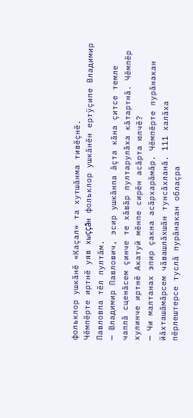фольклор ушкăнĕ «Каçал» та хутшăнма тивĕçнĕ.
Чĕмпĕрте иртнĕ уяв хыççăн фольклор ушкăнĕн ертÿçипе Владимир Павловпа тĕл пултăм.
— Владимир Павлович, эсир ушкăнпа ăçта кăна çитсе темле чаплă сценăсем çинче те хăвăр пултарулăха кăтартнă. Чĕмпĕр хулинче иртнĕ Акатуй мĕнпе сирĕн асăрта юлчĕ?
— Чи малтанах эпир çакна асăрхарăмăр. Чĕмпĕрте пурăнакан йăхташăмăрсем чăвашлăхшăн тунсăхланă. 111 халăха пĕрлештерсе туслă пурăнакан облаçра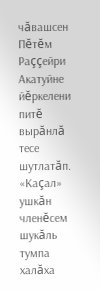чăвашсен Пĕтĕм Раççейри Акатуйне йĕркелени питĕ вырăнлă тесе шутлатăп. «Каçал» ушкăн членĕсем шукăль тумпа халăха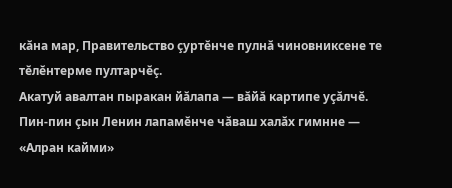кăна мар, Правительство çуртĕнче пулнă чиновниксене те тĕлĕнтерме пултарчĕç.
Акатуй авалтан пыракан йăлапа — вăйă картипе уçăлчĕ. Пин-пин çын Ленин лапамĕнче чăваш халăх гимнне — «Алран кайми»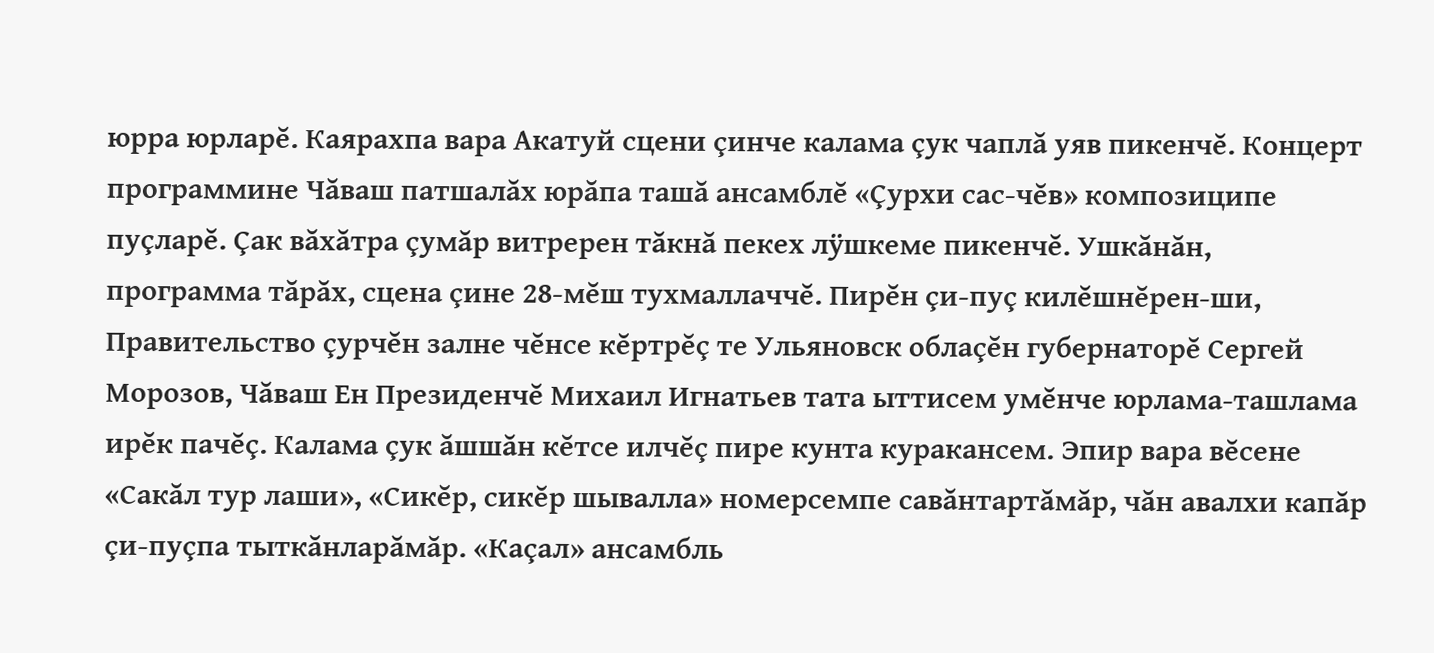юрра юрларĕ. Каярахпа вара Акатуй сцени çинче калама çук чаплă уяв пикенчĕ. Концерт программине Чăваш патшалăх юрăпа ташă ансамблĕ «Çурхи сас-чĕв» композиципе пуçларĕ. Çак вăхăтра çумăр витререн тăкнă пекех лÿшкеме пикенчĕ. Ушкăнăн, программа тăрăх, сцена çине 28-мĕш тухмаллаччĕ. Пирĕн çи-пуç килĕшнĕрен-ши, Правительство çурчĕн залне чĕнсе кĕртрĕç те Ульяновск облаçĕн губернаторĕ Сергей Морозов, Чăваш Ен Президенчĕ Михаил Игнатьев тата ыттисем умĕнче юрлама-ташлама ирĕк пачĕç. Калама çук ăшшăн кĕтсе илчĕç пире кунта куракансем. Эпир вара вĕсене «Сакăл тур лаши», «Сикĕр, сикĕр шывалла» номерсемпе савăнтартăмăр, чăн авалхи капăр çи-пуçпа тыткăнларăмăр. «Каçал» ансамбль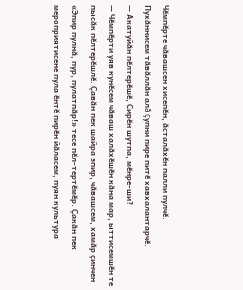Чĕмпĕрте чăвашсен хисепĕн, ăсталăхĕн палли пулчĕ.
Пухăннисем тăвăллăн алă çупни пире питĕ хавхалантарчĕ.
— Акатуйăн пĕлтерĕшĕ, Сирĕн шутпа, мĕнре-ши?
— Чĕмпĕрти уяв кунĕсем чăваш халăхĕшĕн кăна мар, ыттисемшĕн те пысăк пĕлтерĕшлĕ. Çавăн пек шайра эпир, чăвашсем, хамăр çинчен «Эпир пулнă, пур, пулатпăр!» тесе пĕл-тертĕмĕр. Çакăн пек мероприятисене пула ĕнтĕ пирĕн йăласем, пуян культура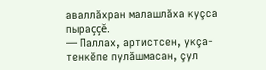аваллăхран малашлăха куçса пыраççĕ.
— Паллах, артистсен, укçа-тенкĕпе пулăшмасан, çул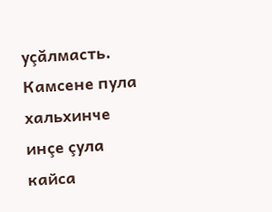уçăлмасть. Камсене пула хальхинче инçе çула кайса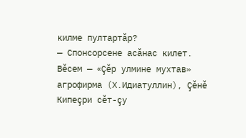килме пултартăр?
— Спонсорсене асăнас килет. Вĕсем — «Çĕр улмине мухтав» агрофирма (Х.Идиатуллин), Çĕнĕ Кипеçри сĕт-çу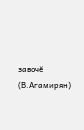завочĕ (В.Агамирян)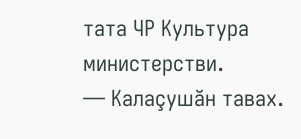тата ЧР Культура министерстви.
— Калаçушăн тавах.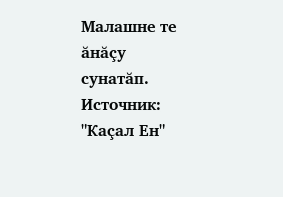Малашне те ăнăçу сунатăп.
Источник: "Каçал Ен"